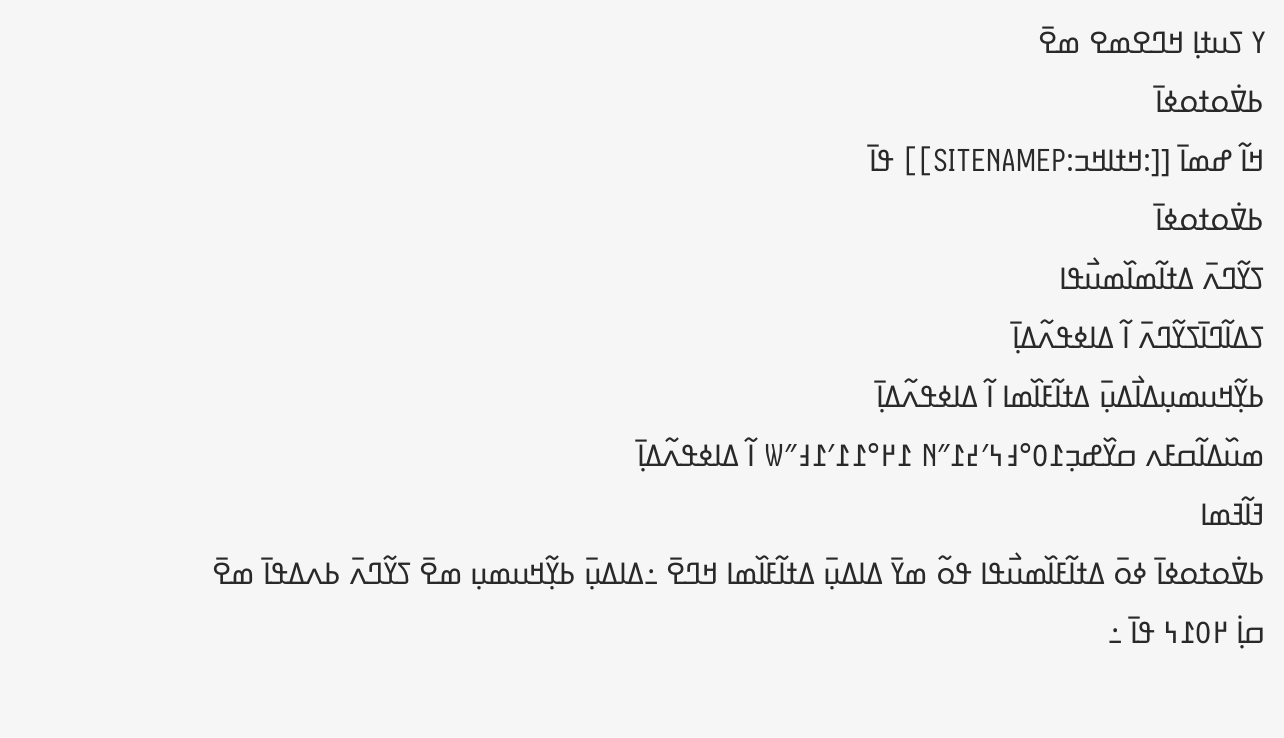ߌ ߖߎߙߊ߲ ߞߣߐߘߐ ߘߐ߫
ߕߜ߭ߋߙߋߦߊ߫
ߞߊ߬ ߝߘߊ߫ [[:ߞߙߊߞߏ:SITENAMEP]] ߟߊ߫
ߕߜ߭ߋߙߋߦߊ߫
ߖߌ߬ߣߍ߫ ߡߙߊ߬ߘߊ߰ߘߎ߯ߟߊ
ߖߡߊ߬ߣߊ߫ߖߌ߬ߣߍ߫ ߊ߬ ߡߊߦߟߍ߬ߡߊ߲߫
ߕߌ߲߬ߞߎߘߎ߲ߡߊ߯ߡߎ߲߫ ߡߙߊ߬ߓߊ߰ߘߊ ߊ߬ ߡߊߦߟߍ߬ߡߊ߲߫
ߘߎ߰ߡߊ߬ߛߓߍ ߛߌ߰ߝߏ߲߁߀°߃߆′߄߁″N ߁߂°߁߁′߁߃″W ߊ߬ ߡߊߦߟߍ߬ߡߊ߲߫
ߔߊ߬ߔߘߊ
ߕߜ߭ߋߙߋߦߊ߫ ߦߋ߫ ߡߙߊ߬ߓߊ߰ߘߎ߯ߟߊ ߟߋ߬ ߘߌ߫ ߡߊߡߎ߲߫ ߡߙߊ߬ߓߊ߰ߘߊ ߞߣߐ߫ ߸ߡߊߡߎ߲߫ ߕߌ߲߬ߞߎߘߎ߲ ߘߐ߫ ߖߌ߬ߣߍ߫ ߕߍߡߟߊ߫ ߘߐ߫
ߛߊ߲߭ ߂߀߁߆ ߟߊ߫ ߸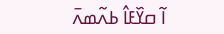ߊ߬ ߛߌ߰ߓߊ߮ ߕߍ߬ߘߍ߫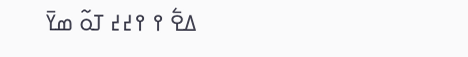ߡߐ߱ ߉ ߉߄߄ ߠߋ߬ ߘߌ߫